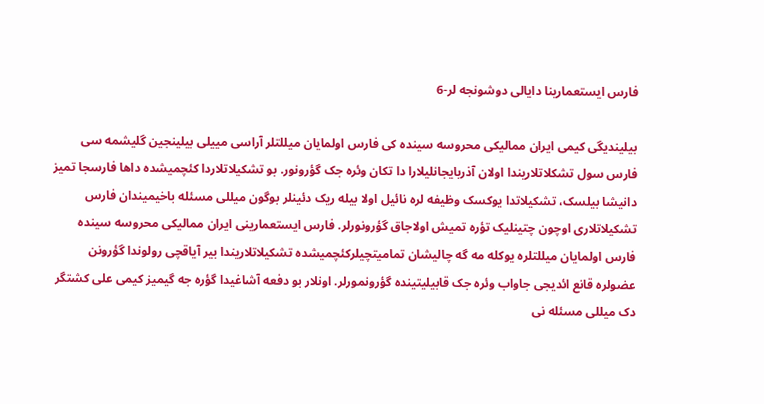فارس ایستعمارینا دایالی دوشونجه لر-6

بیلیندیگی کیمی ایران ممالیکی محروسه سینده کی فارس اولمایان میللتلر آراسی مییلی بیلینجین گلیشمه سی فارس سول تشکلاتلاریندا اولان آذربایجانلیلارا دا تکان وئره جک گؤرونور. بو تشکیلاتلاردا کئچمیشده داها فارسجا تمیز دانیشا بیلسک، تشکیلاتدا یوکسک وظیفه لره نائیل اولا بیله ریک دئینلر بوگون میللی مسئله باخیمیندان فارس تشکیلاتلاری اوچون چتینلیک تؤره تمیش اولاجاق گؤرونورلر. فارس ایستعمارینی ایران ممالیکی محروسه سینده فارس اولمایان میللتلره یوکله مه گه چالیشان تمامیتچیلرکئچمیشده تشکیلاتلاریندا بیر آیاقچی رولوندا گؤرونن عضولره قانع ائدیجی جاواب وئره جک قابیلیتینده گؤرونمورلر. اونلار بو دفعه آشاغیدا گؤره جه گیمیز کیمی علی کشتگر دک میللی مسئله نی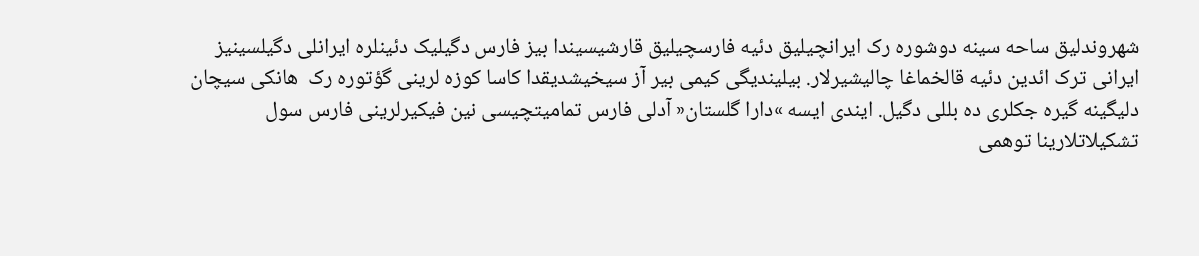شهروندلیق ساحه سینه دوشوره رک ایرانچیلیق دئیه فارسچیلیق قارشیسیندا بیز فارس دگیلیک دئینلره ایرانلی دگیلسینیز ایرانی ترک ائدین دئیه قالخماغا چالیشیرلار. بیلیندیگی کیمی بیر آز سیخیشدیقدا کاسا کوزه لرینی گؤتوره رک  هانکی سیچان دلیگینه گیره جکلری ده بللی دگیل. ایندی ایسه »دارا گلستان« آدلی فارس تمامیتچیسی نین فیکیرلرینی فارس سول تشکیلاتلارینا توهمی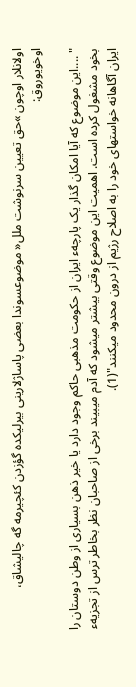اولانلار اوچون »حق تعیین سرنوشت ملل« موضوعسوندا بعضی پاساژلارینی بیرلیکده گؤزدن کئچیرمه گه چالیشاق، اوخویوروق:

" ....اين موضوع که آيا امکان گذار يک پارچهء ايران از حکومت مذهبی حاکم وجود دارد يا خير ذهن بسياری از وطن دوستان را بخود مشغول کرده است. اهميت اين موضوع وقتی بيشتر ميشود که آدم ميبيند برخی از صاحبان نظر بخاطر ترس از تجزيهء ايران آگاهانه خواستهای خود را به اصلاح رژيم از درون محدود ميکنند"(1).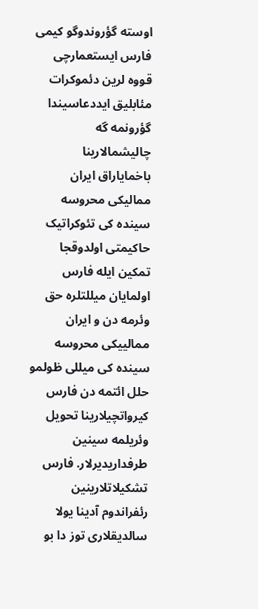اوسته گؤروندوگو کیمی فارس ایستعمارچی قووه لرین دئموکرات مئابلیق ایددعاسیندا گؤرونمه گه چالیشمالارینا باخمایاراق ایران ممالیکی محروسه سینده کی تئوکراتیک حاکیمتی اولدوقجا تمکین ایله فارس اولمایان میللتلره حق وئرمه دن و ایران ممالییکی محروسه سینده کی میللی ظولمو حلل ائتمه دن فارس کیرواتچیلارینا تحویل وئریلمه سینین طرفداریدیرلار. فارس تشکیلاتلارینین رئفراندوم آدینا یولا سالدیقلاری توز دا بو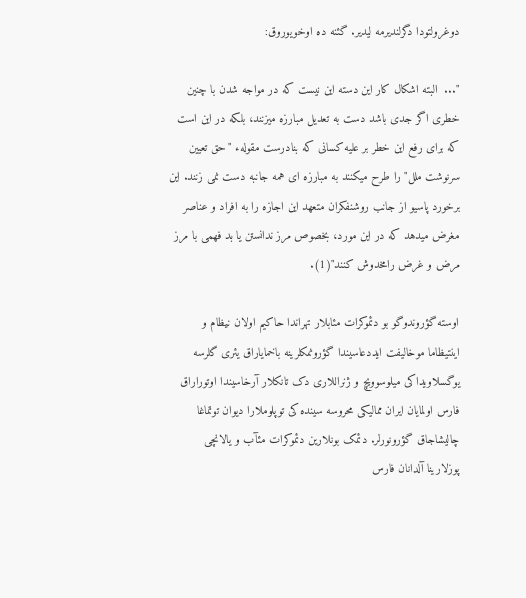دوغرولتودا دگرلندیرمه لیدیر. گئنه ده اوخویوروق:

"...  البته اشکال کار اين دسته اين نيست که در مواجه شدن با چنين خطری اگر جدی باشد دست به تعديل مبارزه ميزنند، بلکه در اين است که برای رفع اين خطر بر عليه کسانی که بنادرست مقولهء "حق تعيين سرنوشت ملل" را طرح ميکنند به مبارزه ای همه جانبه دست نمی زنند. اين برخورد پاسيو از جانب روشنفکران متعهد اين اجازه را به افراد و عناصر مغرض ميدهد که در اين مورد، بخصوص مرز ندانستن يا بد فهمی با مرز مرض و غرض رامخدوش کنند"(1).

اوسته گؤروندوگو بو دئموکرات مئابلار تهراندا حاکیم اولان نیظام و اینتیظاما موخالیفت ایددعاسیندا گؤرونمکلرینه باخمایاراق یئری گلرسه یوگسلاویداکی میلوسوویچ و ژنراللاری دک تانکلار آرخاسیندا اوتوراراق فارس اولمایان ایران ممالیکی محروسه سینده کی توپلوملارا دیوان توتماغا چالیشاجاق گؤرونورلر. دئمک بونلارین دئموکرات مئآب و یالانچی پوزلارینا آلدانان فارس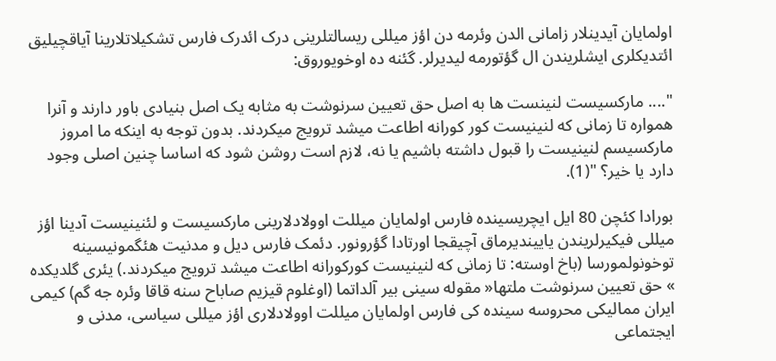اولمایان آیدینلار زامانی الدن وئرمه دن اؤز میللی ریسالتلرینی درک ائدرک فارس تشکیلاتلارینا آیاقچیلیق ائتدیکلری ایشلریندن ال گؤتورمه لیدیرلر. گئنه ده اوخویوروق:

".... مارکسيست لنينست ها به اصل حق تعيين سرنوشت به مثابه يک اصل بنيادی باور دارند و آنرا همواره تا زمانی که لنينيست کور کورانه اطاعت ميشد ترويج ميکردند. بدون توجه به اينکه ما امروز مارکسيسم لنينيست را قبول داشته باشيم يا نه، لازم است روشن شود که اساسا چنين اصلی وجود دارد يا خير؟ "(1).

بورادا کئچن 80 ایل ایچریسینده فارس اولمایان میللت اوولادلارینی مارکسیست و لئنینیست آدینا اؤز میللی فیکیرلریندن یاییندیرماق آچیقجا اورتادا گؤرونور. دئمک فارس دیل و مدنیت هئگمونیسینه توخونولمورسا (باخ اوسته: تا زمانی که لنینیست کورکورانه اطاعت میشد ترویج میکردند.) یئری گلدیکده » حق تعیین سرنوشت ملتها« مقوله سینی بیر آلداتما (اوغلوم قیزیم صاباح سنه قاقا وئره جه گم) کیمی ایران ممالیکی محروسه سینده کی فارس اولمایان میللت اوولادلاری اؤز میللی سیاسی، مدنی و ایجتماعی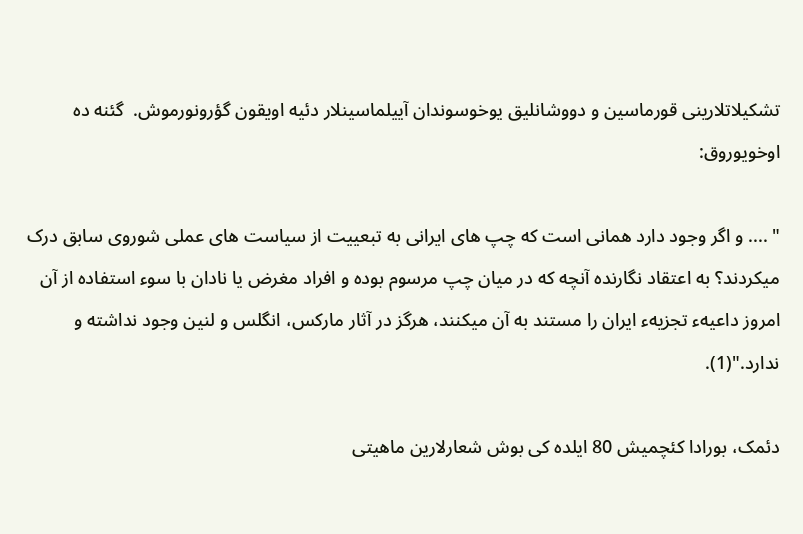تشکیلاتلارینی قورماسین و دووشانلیق یوخوسوندان آییلماسینلار دئیه اویقون گؤرونورموش.  گئنه ده اوخویوروق:

" .... و اگر وجود دارد همانی است که چپ های ايرانی به تبعييت از سياست های عملی شوروی سابق درک ميکردند؟ به اعتقاد نگارنده آنچه که در ميان چپ مرسوم بوده و افراد مغرض يا نادان با سوء استفاده از آن امروز داعيهء تجزيهء ايران را مستند به آن ميکنند، هرگز در آثار مارکس، انگلس و لنين وجود نداشته و ندارد."(1).

دئمک، بورادا کئچمیش 80 ایلده کی بوش شعارلارین ماهیتی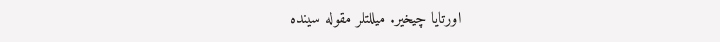اورتایا چیخیر. میللتلر مقوله سینده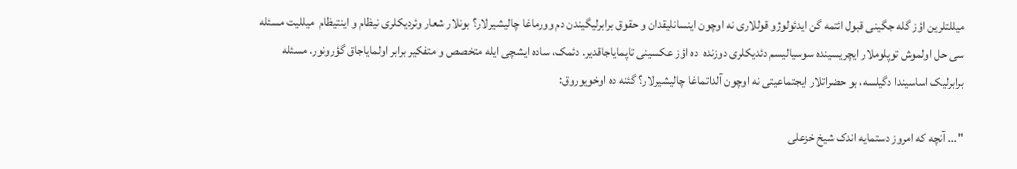میللتلرین اؤز گله جگینی قبول ائتمه گن ایدئولوژو قوللاری نه اوچون اینسانلیقدان و حقوق برابرلیگیندن دم وورماغا چالیشیرلار؟ بونلار شعار وئردیکلری نیظام و اینتیظام  میللیت مسئله سی حل اولموش توپلوملار ایچریسینده سوسیالیسم دئدیکلری دوزنده  ده اؤز عکسینی تاپمایاجاقدیر. دئمک، ساده ایشچی ایله متخصص و متفکیر برابر اولمایاجاق گؤرونور. مسئله برابرلیک اساسیندا دگیلسه، بو حضراتلار ایجتماعیتی نه اوچون آلداتماغا چالیشیرلار؟ گئنه ده اوخویوروق:

"... آنچه که امروز دستمايه اندک شيخ خزعلی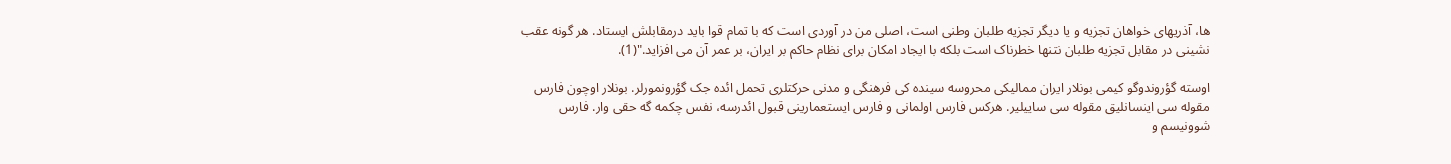ها، آذريهای خواهان تجزيه و يا ديگر تجزيه طلبان وطنی است، اصلی من در آوردی است که با تمام قوا بايد درمقابلش ايستاد. هر گونه عقب نشينی در مقابل تجزيه طلبان نتنها خطرناک است بلکه با ايجاد امکان برای نظام حاکم بر ايران، بر عمر آن می افزايد."(1).

اوسته گؤروندوگو کیمی بونلار ایران ممالیکی محروسه سینده کی فرهنگی و مدنی حرکتلری تحمل ائده جک گؤرونمورلر. بونلار اوچون فارس مقوله سی اینسانلیق مقوله سی ساییلیر. هرکس فارس اولمانی و فارس ایستعمارینی قبول ائدرسه، نفس چکمه گه حقی وار. فارس شوونیسم و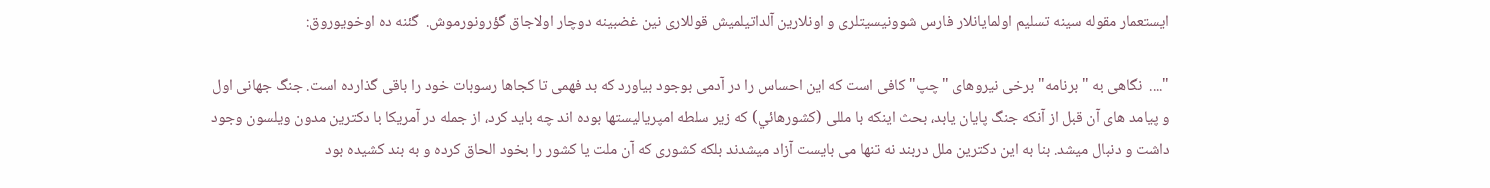ایستعمار مقوله سینه تسلیم اولمایانلار فارس شوونیسیتلری و اونلارین آلداتیلمیش قوللاری نین غضبینه دوچار اولاجاق گؤرونورموش.  گئنه ده اوخویوروق:

"....  نگاهی به "برنامه" برخی نيروهای "چپ" کافی است که اين احساس را در آدمی بوجود بياورد که بد فهمی تا کجاها رسوبات خود را باقی گذارده است. جنگ جهانی اول و پيامد های آن قبل از آنکه جنگ پايان يابد، بحث اينکه با مللی (کشورهائي) که زير سلطه امپرياليستها بوده اند چه بايد کرد، از جمله در آمريکا با دکترين مدون ويلسون وجود داشت و دنبال ميشد. بنا به اين دکترين ملل دربند نه تنها می بايست آزاد ميشدند بلکه کشوری که آن ملت يا کشور را بخود الحاق کرده و به بند کشيده بود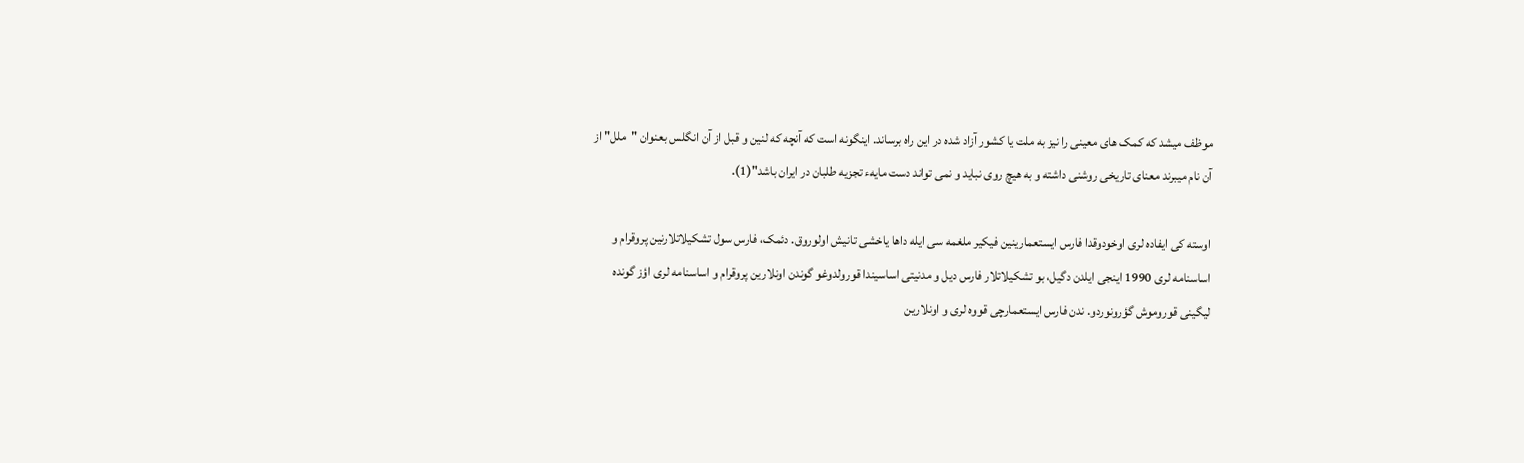موظف ميشد که کمک های معينی را نيز به ملت يا کشور آزاد شده در اين راه برساند. اينگونه است که آنچه که لنين و قبل از آن انگلس بعنوان "ملل" از آن نام ميبرند معنای تاريخی روشنی داشته و به هيچ روی نبايد و نمی تواند دست مايهء تجزيه طلبان در ايران باشد"(1).

اوسته کی ایفاده لری اوخودوقدا فارس ایستعمارینین فیکیر ملغمه سی ایله داها یاخشی تانیش اولوروق. دئمک، فارس سول تشکیلاتلارنین پروقرام و اساسنامه لری 1990 اینجی ایلدن دگیل، بو تشکیلاتلار فارس دیل و مدنیتی اساسیندا قورولدوغو گوندن اونلارین پروقرام و اساسنامه لری اؤز گونده لیگینی قوروموش گؤرونوردو. ندن فارس ایستعمارچی قووه لری و اونلارین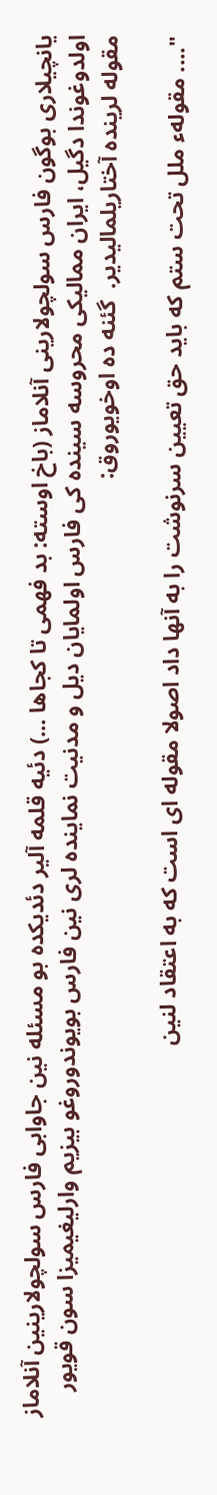یانچیلاری بوگون فارس سولچولارینی آنلاماز (باخ اوسته: بد فهمی تا کجاها ...) دئیه قلمه آلیر دئدیکده بو مسئله نین جاوابی فارس سولچولارینین آنلاماز اولدوغوندا دگیل، ایران ممالیکی محروسه سینده کی فارس اولمایان دیل و مدنیت نماینده لری نین فارس بویوندوروغو بیزیم وارلیغیمیزا سون قویور مقوله لرینده آختاریلمالیدیر.  گئنه ده اوخویوروق:

".... مقولهء ملل تحت ستم که بايد حق تعيين سرنوشت را به آنها داد اصولا مقوله ای است که به اعتقاد لنين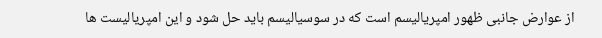از عوارض جانبی ظهور امپرياليسم است که در سوسياليسم بايد حل شود و اين امپرياليست ها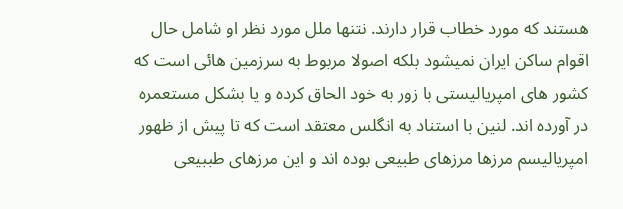هستند که مورد خطاب قرار دارند. نتنها ملل مورد نظر او شامل حال اقوام ساکن ايران نميشود بلکه اصولا مربوط به سرزمين هائی است که کشور های امپرياليستی با زور به خود الحاق کرده و يا بشکل مستعمره در آورده اند. لنين با استناد به انگلس معتقد است که تا پيش از ظهور امپرياليسم مرزها مرزهای طبيعی بوده اند و اين مرزهای طببيعی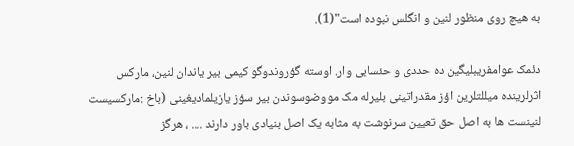به هيچ روی منظور لنين و انگلس نبوده است"(1).

دئمک عوامفریبلیگین ده حددی و حئسابی وار. اوسته گؤروندوگو کیمی بیر یاندان لنین، مارکس اثرلرینده میللتلرین اؤز مقدراتینی بلیرله مک مووضوسوندن بیر سؤز یازیلمادیغینی (باخ :مارکسيست لنينست ها به اصل حق تعيين سرنوشت به مثابه يک اصل بنيادی باور دارند .... ، هرگز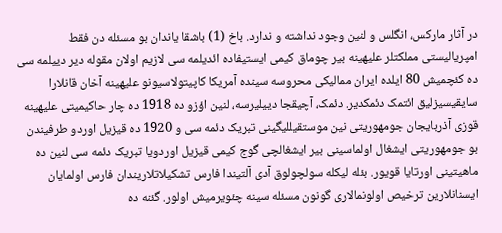در آثار مارکس، انگلس و لنين وجود نداشته و ندارد. باخ (1) باشقا یاندان بو مسئله دن فقط امپریالیستی مملکتلر علیهینه بیر چوماق کیمی ایستیفاده ائدیلمه سی لازیم اولان مقوله دیر دییلمه سی ده کئچمیش 80 ایلده ایران ممالیکی محروسه سینده آمریکا کاپیتولاسیونو علیهینه آخان قانلارا سایقیسیزلیق ائتمک دئمکدیر. دئمک، آچیقجا دییلیرسه، لنین اؤزو ده 1918 ده چار حاکیمیتی علیهینه قوزی آذربایجان جومهوریتی نین موستقیللیگینی تبریک دئمه سی و 1920 ده قیزیل اوردو طرفیندن بو جومهوریتی ایشغال اولماسینی بیر ایشغالچی گوج کیمی قیزیل اوردویا تبریک دئمه سی لنین ده ماهیتینی اورتایا قویور. بئله لیکله سولچولوق آدی آلتیندا فارس تشکیلاتلاریندان فارس اولمایان ایسنانلارین ترخیص اولونمالاری گونون مسئله سینه چئویرمیش اولور. گئنه ده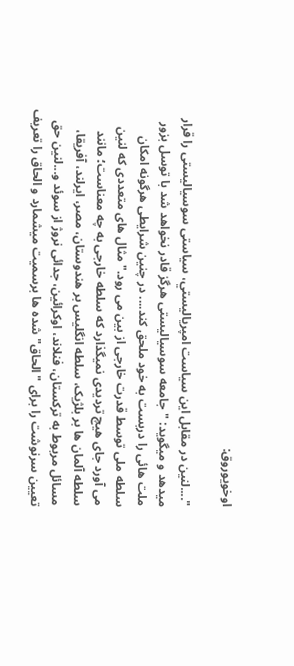اوخویوروق:

"....لنين در مقابل اين سياست امپرياليستي، سياستی سوسياليستی را قرار ميدهد و ميگويد: "جامعه سوسياليستی هرگز قادر نخواهد شد با توسل بزور ملت هائی را دربست به خود ملحق کند.... در چنين شرايطی هرگونه امکان سلطه ملی توسط قدرت خارجی از بين می رود." مثال های متعددی که لنين می آورد جای هيچ ترديدی نميگذارد که سلطه خارجی به چه معناست؛ مانند سلطه آلمان ها بر بلژيک، سلطه انگليس بر هندوستان، مصر، ايرلند، آفريقا، مسائل مربوط به ترکستان، فنلاند، اوکرائين، جدائی نروژ از سوئد و...لنين حق تعيين سرنوشت را برای "الحاق" شده ها برسميت ميشمارد و الحاق را تعريف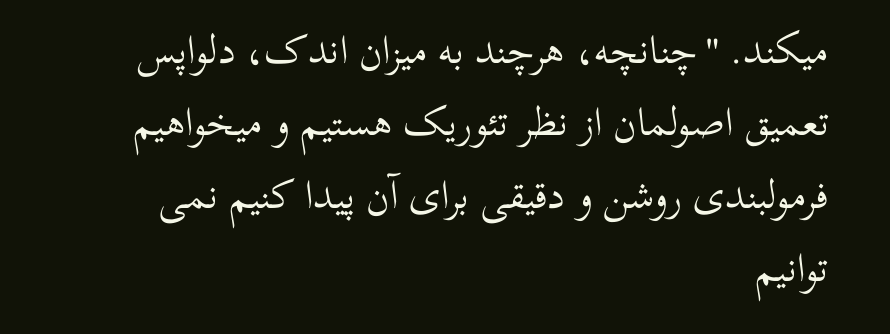ميکند. "چنانچه، هرچند به ميزان اندک، دلواپس تعميق اصولمان از نظر تئوريک هستيم و ميخواهيم فرمولبندی روشن و دقيقی برای آن پيدا کنيم نمی توانيم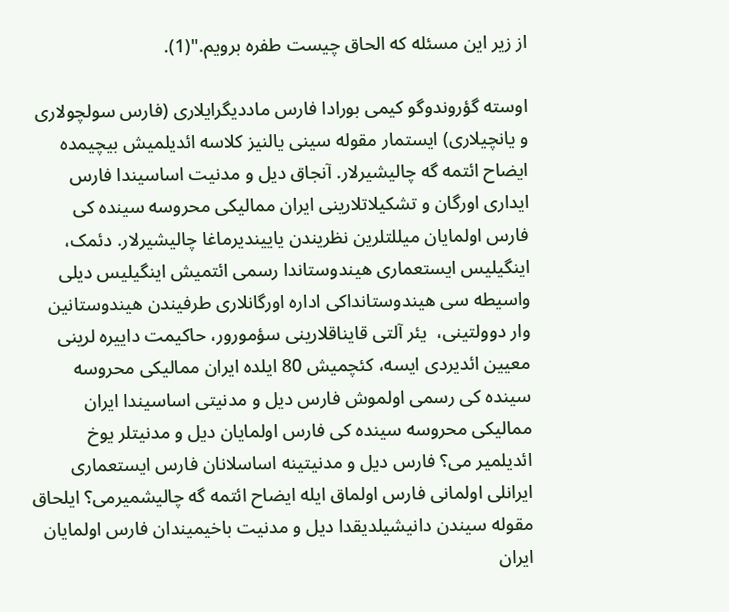از زير اين مسئله که الحاق چيست طفره برويم."(1).

اوسته گؤروندوگو کیمی بورادا فارس ماددیگرایلاری (فارس سولچولاری و یانچیلاری) ایستمار مقوله سینی یالنیز کلاسه ائدیلمیش بیچیمده ایضاح ائتمه گه چالیشیرلار. آنجاق دیل و مدنیت اساسیندا فارس ایداری اورگان و تشکیلاتلارینی ایران ممالیکی محروسه سینده کی فارس اولمایان میللتلرین نظریندن یاییندیرماغا چالیشیرلار. دئمک، اینگیلیس ایستعماری هیندوستاندا رسمی ائتمیش اینگیلیس دیلی واسیطه سی هیندوستانداکی اداره اورگانلاری طرفیندن هیندوستانین وار دوولتینی،  یئر آلتی قایناقلارینی سؤمورور، حاکیمت داییره لرینی معیین ائدیردی ایسه، کئچمیش 80 ایلده ایران ممالیکی محروسه سینده کی رسمی اولموش فارس دیل و مدنیتی اساسیندا ایران ممالیکی محروسه سینده کی فارس اولمایان دیل و مدنیتلر یوخ ائدیلمیر می؟ فارس دیل و مدنیتینه اساسلانان فارس ایستعماری ایرانلی اولمانی فارس اولماق ایله ایضاح ائتمه گه چالیشمیرمی؟ ایلحاق مقوله سیندن دانیشیلدیقدا دیل و مدنیت باخیمیندان فارس اولمایان ایران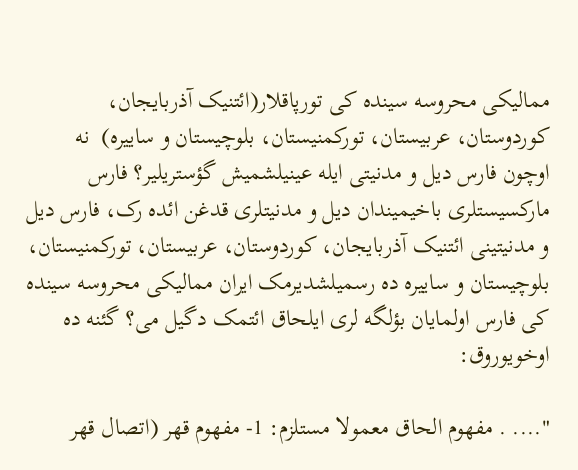ممالیکی محروسه سینده کی تورپاقلار(ائتنیک آذربایجان، کوردوستان، عربیستان، تورکمنیستان، بلوچیستان و ساییره)  نه اوچون فارس دیل و مدنیتی ایله عینیلشمیش گؤستریلیر؟ فارس مارکسیستلری باخیمیندان دیل و مدنیتلری قدغن ائده رک، فارس دیل و مدنیتینی ائتنیک آذربایجان، کوردوستان، عربیستان، تورکمنیستان، بلوچیستان و ساییره ده رسمیلشدیرمک ایران ممالیکی محروسه سینده کی فارس اولمایان بؤلگه لری ایلحاق ائتمک دگیل می؟ گئنه ده اوخویوروق:

".... . مفهوم الحاق معمولا مستلزم: 1- مفهوم قهر (اتصال قهر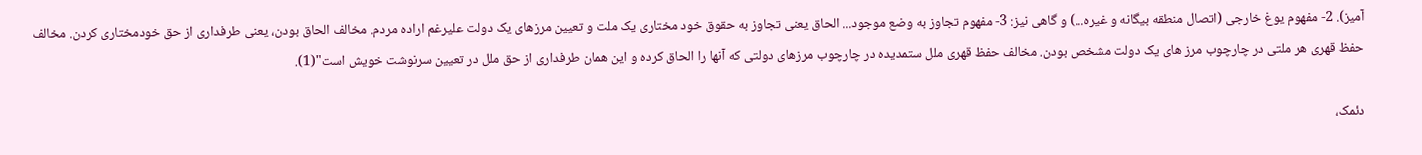آميز). 2- مفهوم يوغ خارجی (اتصال منطقه بيگانه و غيره...) و گاهی نيز: 3- مفهوم تجاوز به وضع موجود... الحاق يعنی تجاوز به حقوق خود مختاری يک ملت و تعيين مرزهای يک دولت عليرغم اراده مردم. مخالف الحاق بودن، يعنی طرفداری از حق خودمختاری کردن. مخالف حفظ قهری هر ملتی در چارچوب مرز های يک دولت مشخص بودن. مخالف حفظ قهری ملل ستمديده در چارچوب مرزهای دولتی که آنها را الحاق کرده و اين همان طرفداری از حق ملل در تعيين سرنوشت خويش است"(1).

دئمک،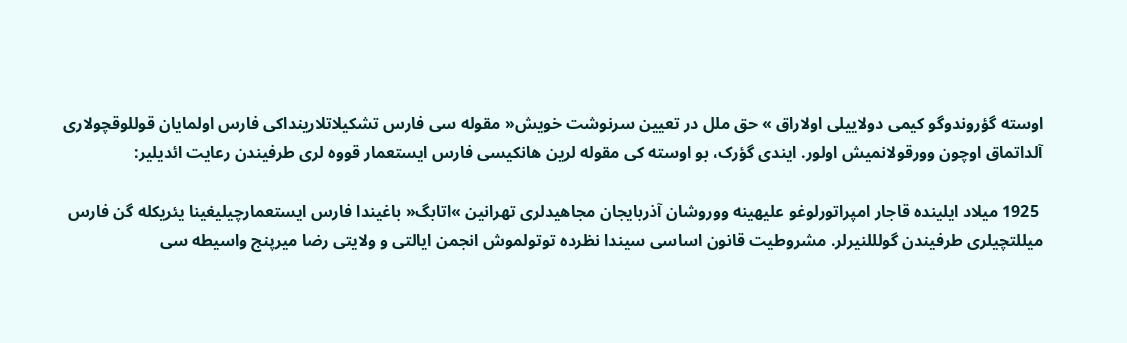اوسته گؤروندوگو کیمی دولاییلی اولاراق » حق ملل در تعیین سرنوشت خویش« مقوله سی فارس تشکیلاتلارینداکی فارس اولمایان قوللوقچولاری آلداتماق اوچون وورقولانمیش اولور. ایندی گؤرک، بو اوسته کی مقوله لرین هانکیسی فارس ایستعمار قووه لری طرفیندن رعایت ائدیلیر:

 1925 میلاد ایلینده قاجار امپراتورلوغو علیهینه ووروشان آذربایجان مجاهیدلری تهرانین »اتابگ« باغیندا فارس ایستعمارچیلیغینا یئریکله گن فارس میللتچیلری طرفیندن گولللنیرلر. مشروطیت قانون اساسی سیندا نظرده توتولموش انجمن ایالتی و ولایتی رضا میرپنج واسیطه سی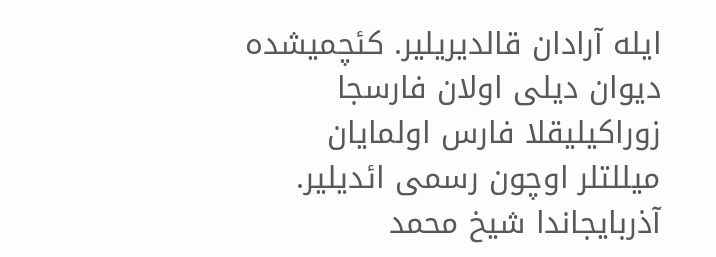ایله آرادان قالدیریلیر. کئچمیشده دیوان دیلی اولان فارسجا زوراکیلیقلا فارس اولمایان میللتلر اوچون رسمی ائدیلیر. آذربایجاندا شیخ محمد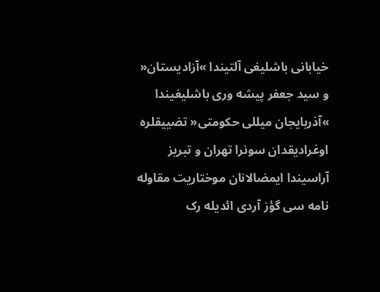خیابانی باشلیغی آلتیندا »آزادیستان« و سید جعفر پیشه وری باشلیغیندا »آذربایجان میللی حکومتی« تضییقلره اوغرادیقدان سونرا تهران و تبریز آراسیندا ایمضالانان موختاریت مقاوله نامه سی گؤز آردی ائدیله رک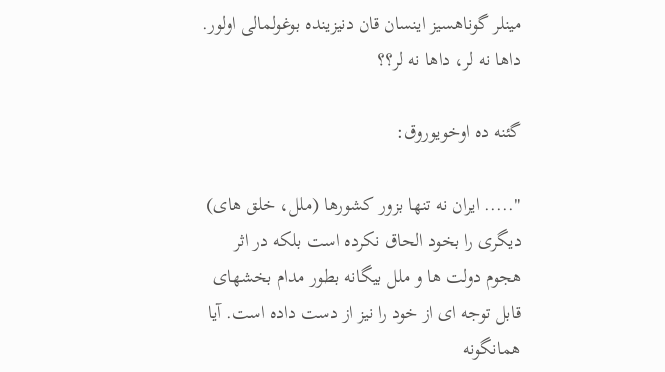مینلر گوناهسیز اینسان قان دنیزینده بوغولمالی اولور. داها نه لر، داها نه لر؟؟

گئنه ده اوخویوروق:

"..... ايران نه تنها بزور کشورها (ملل، خلق های) ديگری را بخود الحاق نکرده است بلکه در اثر هجوم دولت ها و ملل بيگانه بطور مدام بخشهای قابل توجه ای از خود را نيز از دست داده است. آيا همانگونه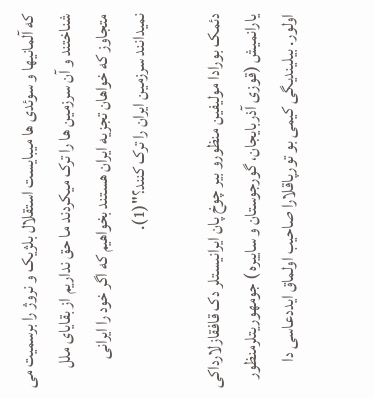که آلمانيها و سوئدی ها ميبايست استقلال بلژيک و نروژ را برسميت می شناختند و آن سرزمين ها را ترک ميکردند ما حق نداريم از بقايای ملل متجاوز که خواهان تجزيه ايران هستند بخواهيم که اگر خود را ايرانی نميدانند سرزمين ايران را ترک کنند؟"(1).

دئمک بورادا مولیفین منظورو بیر چوخ پان ایرانیستلر دک قافقازلارداکی یارانمیش (قوزی آذربایجان، گورجوستان و ساییره ) جومهوریتلرمنظور اولور. بیلیندیگی کیمی بو تورپاقلارا صاحیب اولماق ایددعاسی دا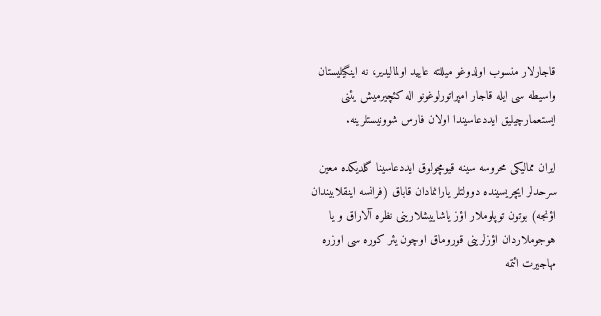قاجارلار منسوب اولدوغو میللته عایید اولمالیدیر، نه اینگیلیستان واسیطه سی ایله قاجار امپراتورلوغونو اله کئچیرمیش یئنی ایستعمارچیلیق ایددعاسیندا اولان فارس شوونیستلرینه.

ایران ممالیکی محروسه سینه قیومچولوق ایددعاسینا گلدیکده معین سرحدلر ایچریسینده دوولتلر یارانمادان قاباق (فرانسه اینقلابیندان اؤنجه) بوتون توپلوملار اؤز یاشاییشلارینی نظره آلاراق و یا هوجوملاردان اؤزلرینی قوروماق اوچون یئر کوره سی اوزره مهاجیرت ائتمه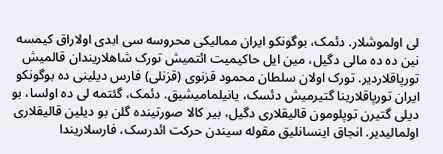لی اولموشلار. دئمک، بوگونکو ایران ممالیکی محروسه سی ابدی اولاراق کیمسه نین ده ده مالی دگیل، مین ایل حاکیمیت ائتمیش تورک شاهلاریندان قالمیش تورپاقلاردیر. تورک اولان سلطان محمود قزنوی (قزنلی) فارس دیلینی ده بوگونکو ایران تورپاقلارینا گتیرمیش دئسک، یانیلمامیشیق. دئمک، گئتمه لی ده اولسا، بو دیلی گتیرن توپلومون قالیقلاری دگیل، بیر کالا صورتینده گلن بو دیلین قالیقلاری اولمالیدیر. انجاق اینسانلیق مقوله سیندن حرکت ائدرسک، فارسلاریندا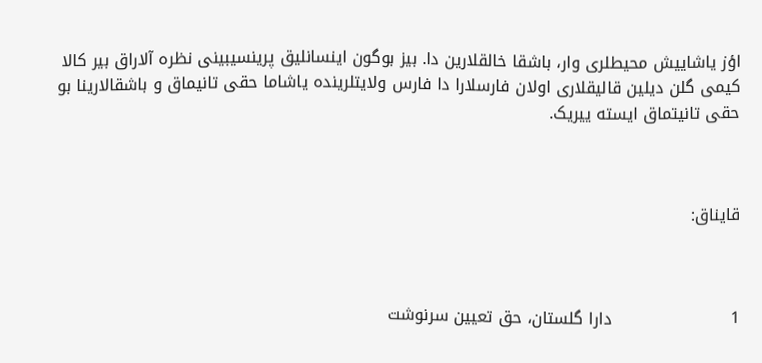اؤز یاشاییش محیطلری وار، باشقا خالقلارین دا. بیز بوگون اینسانلیق پرینسیبینی نظره آلاراق بیر کالا کیمی گلن دیلین قالیقلاری اولان فارسلارا دا فارس ولایتلرینده یاشاما حقی تانیماق و باشقالارینا بو حقی تانیتماق ایسته ییریک.



قایناق:



1                      دارا گلستان، حق تعیین سرنوشت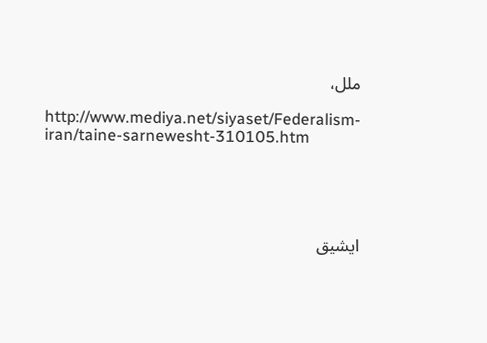ملل،

http://www.mediya.net/siyaset/Federalism-iran/taine-sarnewesht-310105.htm





ایشیق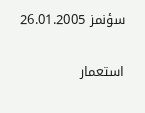سؤنمز 26.01.2005

استعمار